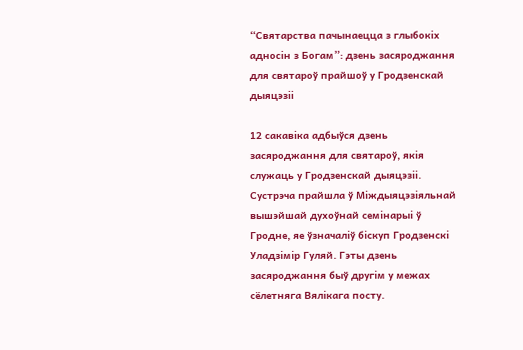“Святарства пачынаецца з глыбокіх адносін з Богам”: дзень засяроджання для святароў прайшоў у Гродзенскай дыяцэзіі

12 сакавіка адбыўся дзень засяроджання для святароў, якія служаць у Гродзенскай дыяцэзіі. Сустрэча прайшла ў Міждыяцэзіяльнай вышэйшай духоўнай семінарыі ў Гродне, яе ўзначаліў біскуп Гродзенскі Уладзімір Гуляй. Гэты дзень засяроджання быў другім у межах сёлетняга Вялікага посту.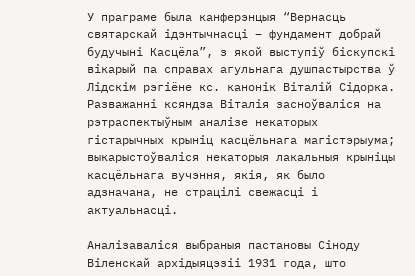У праграме была канферэнцыя “Вернасць святарскай ідэнтычнасці – фундамент добрай будучыні Касцёла”, з якой выступіў біскупскі вікарый па справах агульнага душпастырства ў Лідскім рэгіёне кс. канонік Віталій Сідорка. Разважанні ксяндза Віталія засноўваліся на рэтраспектыўным аналізе некаторых гістарычных крыніц касцёльнага магістэрыума; выкарыстоўваліся некаторыя лакальныя крыніцы касцёльнага вучэння, якія, як было адзначана, не страцілі свежасці і актуальнасці.

Аналізаваліся выбраныя пастановы Сіноду Віленскай архідыяцэзіі 1931 года, што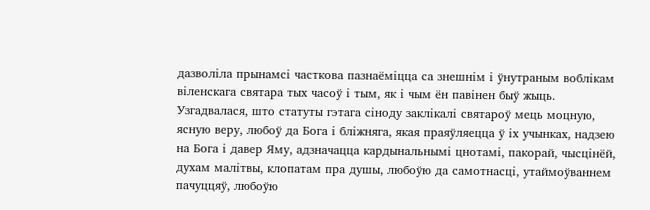дазволіла прынамсі часткова пазнаёміцца са знешнім і ўнутраным воблікам віленскага святара тых часоў і тым, як і чым ён павінен быў жыць. Узгадвалася, што статуты гэтага сіноду заклікалі святароў мець моцную, ясную веру, любоў да Бога і бліжняга, якая праяўляецца ў іх учынках, надзею на Бога і давер Яму, адзначацца кардынальнымі цнотамі, пакорай, чысцінёй, духам малітвы, клопатам пра душы, любоўю да самотнасці, утаймоўваннем пачуццяў, любоўю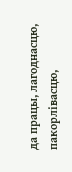да працы, лагоднасцю, пакорлівасцю,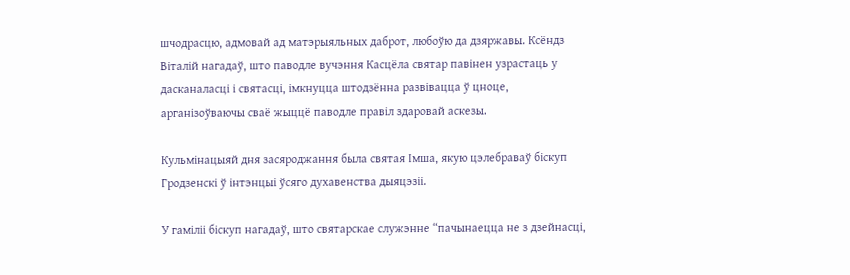шчодрасцю, адмовай ад матэрыяльных даброт, любоўю да дзяржавы. Ксёндз Віталій нагадаў, што паводле вучэння Касцёла святар павінен узрастаць у дасканаласці і святасці, імкнуцца штодзённа развівацца ў цноце, арганізоўваючы сваё жыццё паводле правіл здаровай аскезы.

Кульмінацыяй дня засяроджання была святая Імша, якую цэлебраваў біскуп Гродзенскі ў інтэнцыі ўсяго духавенства дыяцэзіі.

У гаміліі біскуп нагадаў, што святарскае служэнне “пачынаецца не з дзейнасці,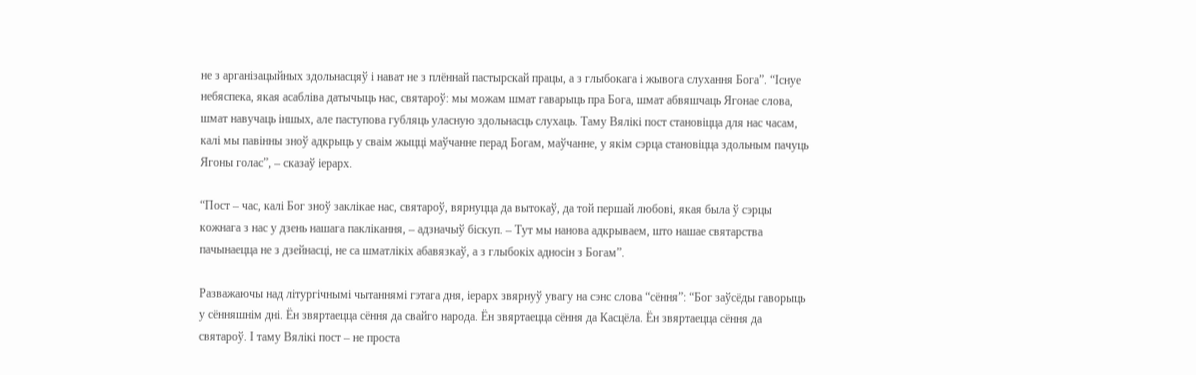не з арганізацыйных здольнасцяў і нават не з плённай пастырскай працы, а з глыбокага і жывога слухання Бога”. “Існуе небяспека, якая асабліва датычыць нас, святароў: мы можам шмат гаварыць пра Бога, шмат абвяшчаць Ягонае слова, шмат навучаць іншых, але паступова губляць уласную здольнасць слухаць. Таму Вялікі пост становіцца для нас часам, калі мы павінны зноў адкрыць у сваім жыцці маўчанне перад Богам, маўчанне, у якім сэрца становіцца здольным пачуць Ягоны голас”, – сказаў іерарх.

“Пост – час, калі Бог зноў заклікае нас, святароў, вярнуцца да вытокаў, да той першай любові, якая была ў сэрцы кожнага з нас у дзень нашага паклікання, – адзначыў біскуп. – Тут мы нанова адкрываем, што нашае святарства пачынаецца не з дзейнасці, не са шматлікіх абавязкаў, а з глыбокіх адносін з Богам”.

Разважаючы над літургічнымі чытаннямі гэтага дня, іерарх звярнуў увагу на сэнс слова “сёння”: “Бог заўсёды гаворыць у сённяшнім дні. Ён звяртаецца сёння да свайго народа. Ён звяртаецца сёння да Касцёла. Ён звяртаецца сёння да святароў. І таму Вялікі пост – не проста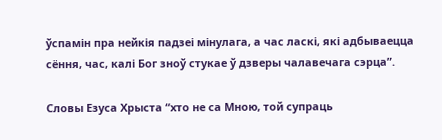ўспамін пра нейкія падзеі мінулага, а час ласкі, які адбываецца сёння, час, калі Бог зноў стукае ў дзверы чалавечага сэрца”.

Словы Езуса Хрыста “хто не са Мною, той супраць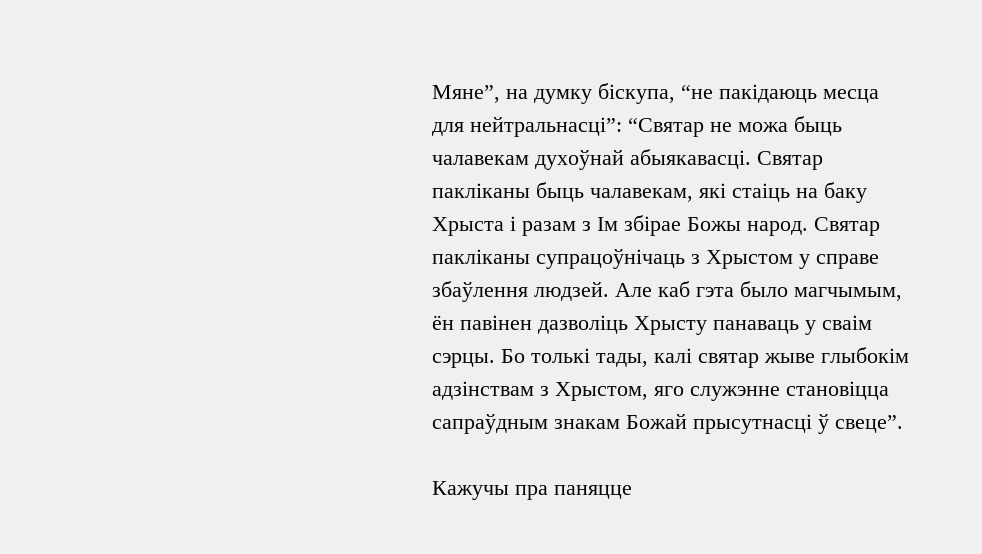Мяне”, на думку біскупа, “не пакідаюць месца для нейтральнасці”: “Святар не можа быць чалавекам духоўнай абыякавасці. Святар пакліканы быць чалавекам, які стаіць на баку Хрыста і разам з Ім збірае Божы народ. Святар пакліканы супрацоўнічаць з Хрыстом у справе збаўлення людзей. Але каб гэта было магчымым, ён павінен дазволіць Хрысту панаваць у сваім сэрцы. Бо толькі тады, калі святар жыве глыбокім адзінствам з Хрыстом, яго служэнне становіцца сапраўдным знакам Божай прысутнасці ў свеце”.

Кажучы пра паняцце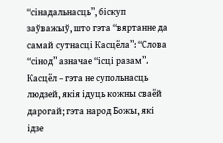“сінадальнасць”, біскуп заўважыў, што гэта “вяртанне да самай сутнасці Касцёла”: “Слова “сінод” азначае “ісці разам”. Касцёл – гэта не супольнасць людзей, якія ідуць кожны сваёй дарогай; гэта народ Божы, які ідзе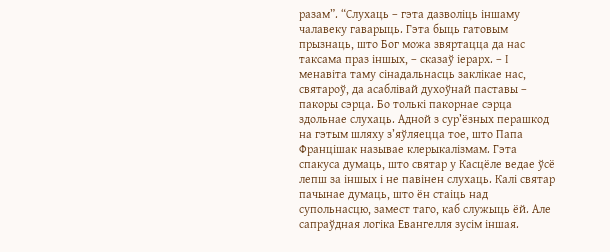разам”. “Слухаць – гэта дазволіць іншаму чалавеку гаварыць. Гэта быць гатовым прызнаць, што Бог можа звяртацца да нас таксама праз іншых, – сказаў іерарх. – І менавіта таму сінадальнасць заклікае нас, святароў, да асаблівай духоўнай паставы – пакоры сэрца. Бо толькі пакорнае сэрца здольнае слухаць. Адной з сур’ёзных перашкод на гэтым шляху з’яўляецца тое, што Папа Францішак называе клерыкалізмам. Гэта спакуса думаць, што святар у Касцёле ведае ўсё лепш за іншых і не павінен слухаць. Калі святар пачынае думаць, што ён стаіць над супольнасцю, замест таго, каб служыць ёй. Але сапраўдная логіка Евангелля зусім іншая.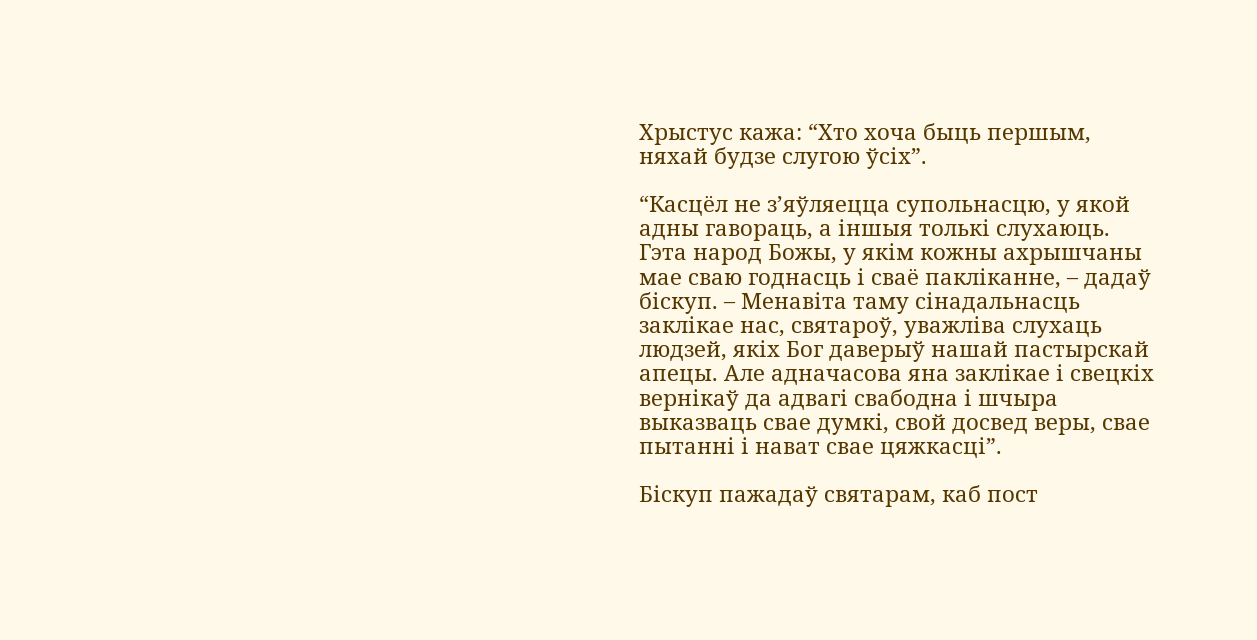Хрыстус кажа: “Хто хоча быць першым, няхай будзе слугою ўсіх”.

“Касцёл не з’яўляецца супольнасцю, у якой адны гавораць, а іншыя толькі слухаюць. Гэта народ Божы, у якім кожны ахрышчаны мае сваю годнасць і сваё пакліканне, – дадаў біскуп. – Менавіта таму сінадальнасць заклікае нас, святароў, уважліва слухаць людзей, якіх Бог даверыў нашай пастырскай апецы. Але адначасова яна заклікае і свецкіх вернікаў да адвагі свабодна і шчыра выказваць свае думкі, свой досвед веры, свае пытанні і нават свае цяжкасці”.

Біскуп пажадаў святарам, каб пост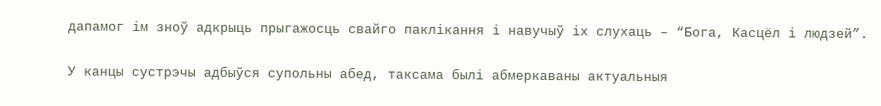дапамог ім зноў адкрыць прыгажосць свайго паклікання і навучыў іх слухаць – “Бога, Касцёл і людзей”.

У канцы сустрэчы адбыўся супольны абед, таксама былі абмеркаваны актуальныя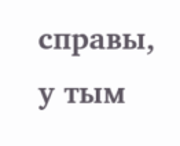справы, у тым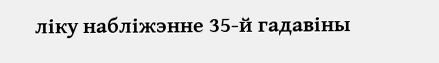ліку набліжэнне 35-й гадавіны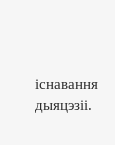існавання дыяцэзіі.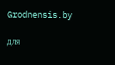Grodnensis.by

для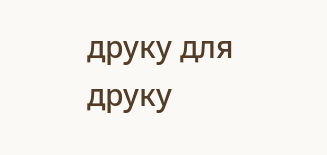друку для друку